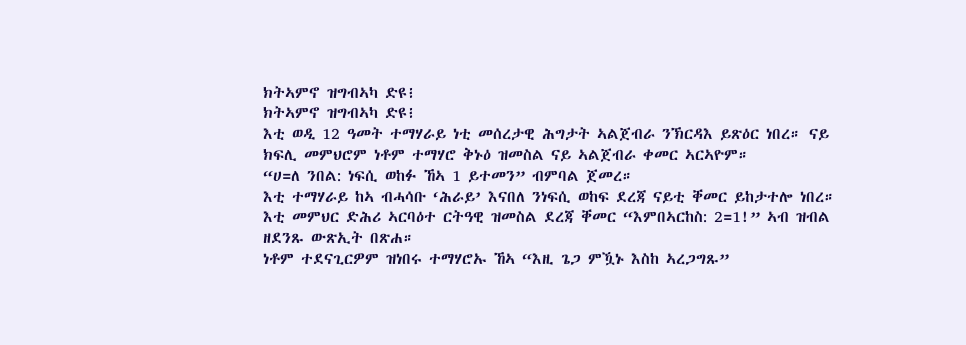ክትኣምኖ ዝግብኣካ ድዩ፧
ክትኣምኖ ዝግብኣካ ድዩ፧
እቲ ወዲ 12 ዓመት ተማሃራይ ነቲ መሰረታዊ ሕግታት ኣልጀብራ ንኽርዳእ ይጽዕር ነበረ። ናይ ክፍሊ መምህሮም ነቶም ተማሃሮ ቅኑዕ ዝመስል ናይ ኣልጀብራ ቀመር ኣርኣዮም።
“ሀ=ለ ንበል: ነፍሲ ወከፉ ኸኣ 1 ይተመን” ብምባል ጀመረ።
እቲ ተማሃራይ ከኣ ብሓሳቡ ‘ሕራይ’ እናበለ ንነፍሲ ወከፍ ደረጃ ናይቲ ቐመር ይከታተሎ ነበረ።
እቲ መምህር ድሕሪ ኣርባዕተ ርትዓዊ ዝመስል ደረጃ ቐመር “እምበኣርከስ: 2=1!” ኣብ ዝብል ዘደንጹ ውጽኢት በጽሐ።
ነቶም ተደናጊርዎም ዝነበሩ ተማሃሮኡ ኸኣ “እዚ ጌጋ ምዃኑ እስከ ኣረጋግጹ”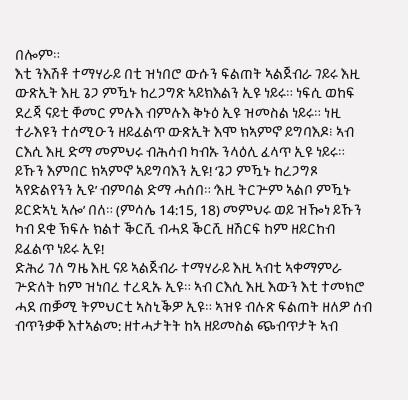በሎም።
እቲ ንእሽቶ ተማሃራይ በቲ ዝነበሮ ውሱን ፍልጠት ኣልጀብራ ገይሩ እዚ ውጽኢት እዚ ጌጋ ምዃኑ ከረጋግጽ ኣይክእልን ኢዩ ነይሩ። ነፍሲ ወከፍ ደረጃ ናይቲ ቐመር ምሉእ ብምሉእ ቅኑዕ ኢዩ ዝመስል ነይሩ። ነዚ ተራእዩን ተሰሚዑን ዘይፈልጥ ውጽኢት እሞ ክኣምኖ ይግባእዶ፧ ኣብ ርእሲ እዚ ድማ መምህሩ ብሕሳብ ካብኡ ንላዕሊ ፈላጥ ኢዩ ነይሩ። ይኹን እምበር ክኣምኖ ኣይግባእን ኢዩ! ‘ጌጋ ምዃኑ ከረጋግጾ ኣየድልየንን ኢዩ’ ብምባል ድማ ሓሰበ። ‘እዚ ትርጕም ኣልቦ ምዃኑ ይርድኣኒ ኣሎ’ በለ። (ምሳሌ 14:15, 18) መምህሩ ወይ ዝዀነ ይኹን ካብ ደቂ ኽፍሉ ክልተ ቕርሺ ብሓደ ቕርሺ ዘሽርፍ ከም ዘይርከብ ይፈልጥ ነይሩ ኢዩ!
ድሕሪ ገለ ግዜ እዚ ናይ ኣልጀብራ ተማሃራይ እዚ ኣብቲ ኣቀማምራ ጕድለት ከም ዝነበረ ተረዲኡ ኢዩ። ኣብ ርእሲ እዚ እውን እቲ ተመክሮ ሓደ ጠቓሚ ትምህርቲ ኣስኒቕዎ ኢዩ። ኣዝዩ ብሉጽ ፍልጠት ዘለዎ ሰብ ብጥንቃቐ እተኣልመ: ዘተሓታትት ከኣ ዘይመስል ጭብጥታት ኣብ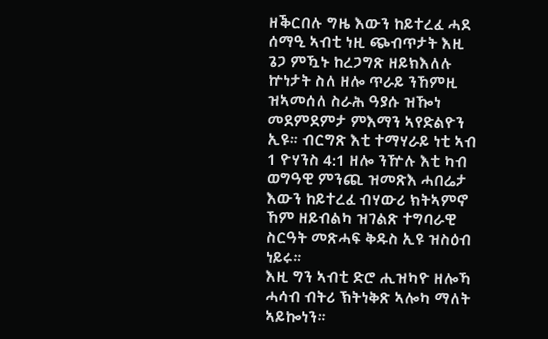ዘቕርበሉ ግዜ እውን ከይተረፈ ሓደ ሰማዒ ኣብቲ ነዚ ጭብጥታት እዚ ጌጋ ምዃኑ ከረጋግጽ ዘይክእለሉ ኵነታት ስለ ዘሎ ጥራይ ንኸምዚ ዝኣመሰለ ስራሕ ዓያሱ ዝዀነ መደምደምታ ምእማን ኣየድልዮን ኢዩ። ብርግጽ እቲ ተማሃራይ ነቲ ኣብ 1 ዮሃንስ 4:1 ዘሎ ንዅሉ እቲ ካብ ወግዓዊ ምንጪ ዝመጽእ ሓበሬታ እውን ከይተረፈ ብሃውሪ ክትኣምኖ ኸም ዘይብልካ ዝገልጽ ተግባራዊ ስርዓት መጽሓፍ ቅዱስ ኢዩ ዝስዕብ ነይሩ።
እዚ ግን ኣብቲ ድሮ ሒዝካዮ ዘሎኻ ሓሳብ ብትሪ ኽትነቅጽ ኣሎካ ማለት ኣይኰነን።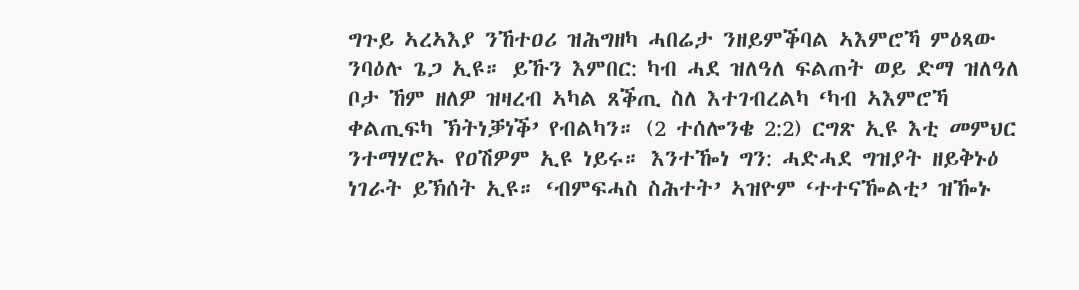ግጉይ ኣረኣእያ ንኸተዐሪ ዝሕግዘካ ሓበሬታ ንዘይምቕባል ኣእምሮኻ ምዕጻው ንባዕሉ ጌጋ ኢዩ። ይኹን እምበር: ካብ ሓደ ዝለዓለ ፍልጠት ወይ ድማ ዝለዓለ ቦታ ኸም ዘለዎ ዝዛረብ ኣካል ጸቕጢ ስለ እተገብረልካ ‘ካብ ኣእምሮኻ ቀልጢፍካ ኽትነቓነቕ’ የብልካን። (2 ተሰሎንቄ 2:2) ርግጽ ኢዩ እቲ መምህር ንተማሃሮኡ የዐሽዎም ኢዩ ነይሩ። እንተዀነ ግን: ሓድሓደ ግዝያት ዘይቅኑዕ ነገራት ይኽሰት ኢዩ። ‘ብምፍሓስ ስሕተት’ ኣዝዮም ‘ተተናዀልቲ’ ዝዀኑ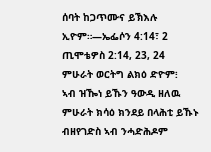ሰባት ከጋጥሙና ይኽእሉ ኢዮም።—ኤፌሶን 4:14፣ 2 ጢሞቴዎስ 2:14, 23, 24
ምሁራት ወርትግ ልክዕ ድዮም፧
ኣብ ዝዀነ ይኹን ዓውዲ ዘለዉ ምሁራት ክሳዕ ክንደይ በላሕቲ ይኹኑ ብዘየገድስ ኣብ ንሓድሕዶም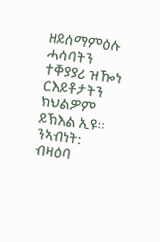ዘይሰማምዕሉ ሓሳባትን ተቐያያሪ ዝዀነ ርእይቶታትን ክህልዎም ይኽእል ኢዩ። ንኣብነት: ብዛዕባ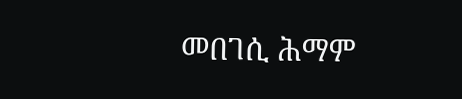መበገሲ ሕማም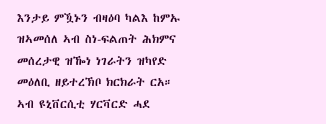እንታይ ምዃኑን ብዛዕባ ካልእ ከምኡ ዝኣመሰለ ኣብ ስነ-ፍልጠት ሕክምና መሰረታዊ ዝዀነ ነገራትን ዝካየድ መዕለቢ ዘይተረኽቦ ክርክራት ርአ። ኣብ ዩኒቨርሲቲ ሃርቫርድ ሓደ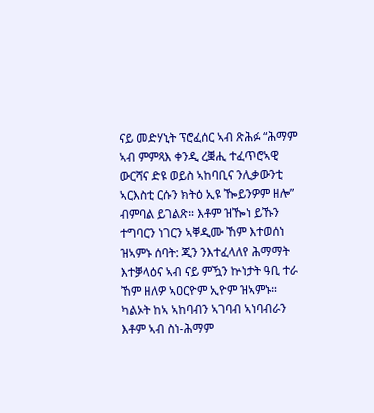ናይ መድሃኒት ፕሮፈሰር ኣብ ጽሕፉ “ሕማም ኣብ ምምጻእ ቀንዲ ረቛሒ ተፈጥሮኣዊ ውርሻና ድዩ ወይስ ኣከባቢና ንሊቃውንቲ ኣርእስቲ ርሱን ክትዕ ኢዩ ዀይንዎም ዘሎ” ብምባል ይገልጽ። እቶም ዝዀነ ይኹን ተግባርን ነገርን ኣቐዲሙ ኸም እተወሰነ ዝኣምኑ ሰባት: ጂን ንእተፈላለየ ሕማማት እተቓላዕና ኣብ ናይ ምዃን ኵነታት ዓቢ ተራ ኸም ዘለዎ ኣዐርዮም ኢዮም ዝኣምኑ። ካልኦት ከኣ ኣከባብን ኣገባብ ኣነባብራን እቶም ኣብ ስነ-ሕማም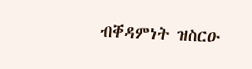ብቐዳምነት ዝስርዑ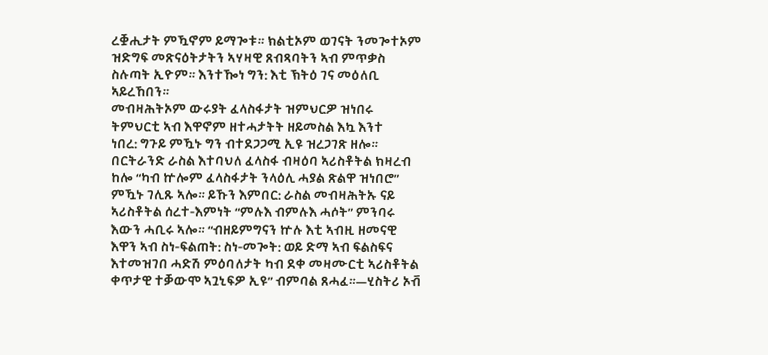ረቛሒታት ምዃኖም ይማጐቱ። ክልቲኦም ወገናት ንመጐተኦም ዝድግፍ መጽናዕትታትን ኣሃዛዊ ጸብጻባትን ኣብ ምጥቃስ ስሉጣት ኢዮም። እንተዀነ ግን: እቲ ኽትዕ ገና መዕለቢ ኣይረኸበን።
መብዛሕትኦም ውሩያት ፈላስፋታት ዝምህርዎ ዝነበሩ ትምህርቲ ኣብ እዋኖም ዘተሓታትት ዘይመስል እኳ እንተ
ነበረ: ግጉይ ምዃኑ ግን ብተደጋጋሚ ኢዩ ዝረጋገጽ ዘሎ። በርትራንድ ራስል እተባህለ ፈላስፋ ብዛዕባ ኣሪስቶትል ክዛረብ ከሎ “ካብ ኵሎም ፈላስፋታት ንላዕሊ ሓያል ጽልዋ ዝነበሮ” ምዃኑ ገሊጹ ኣሎ። ይኹን እምበር: ራስል መብዛሕትኡ ናይ ኣሪስቶትል ሰረተ-እምነት “ምሉእ ብምሉእ ሓሶት” ምንባሩ እውን ሓቢሩ ኣሎ። “ብዘይምግናን ኵሉ እቲ ኣብዚ ዘመናዊ እዋን ኣብ ስነ-ፍልጠት: ስነ-መጐት: ወይ ድማ ኣብ ፍልስፍና እተመዝገበ ሓድሽ ምዕባለታት ካብ ደቀ መዛሙርቲ ኣሪስቶትል ቀጥታዊ ተቓውሞ ኣጓኒፍዎ ኢዩ” ብምባል ጸሓፈ።—ሂስትሪ ኦቭ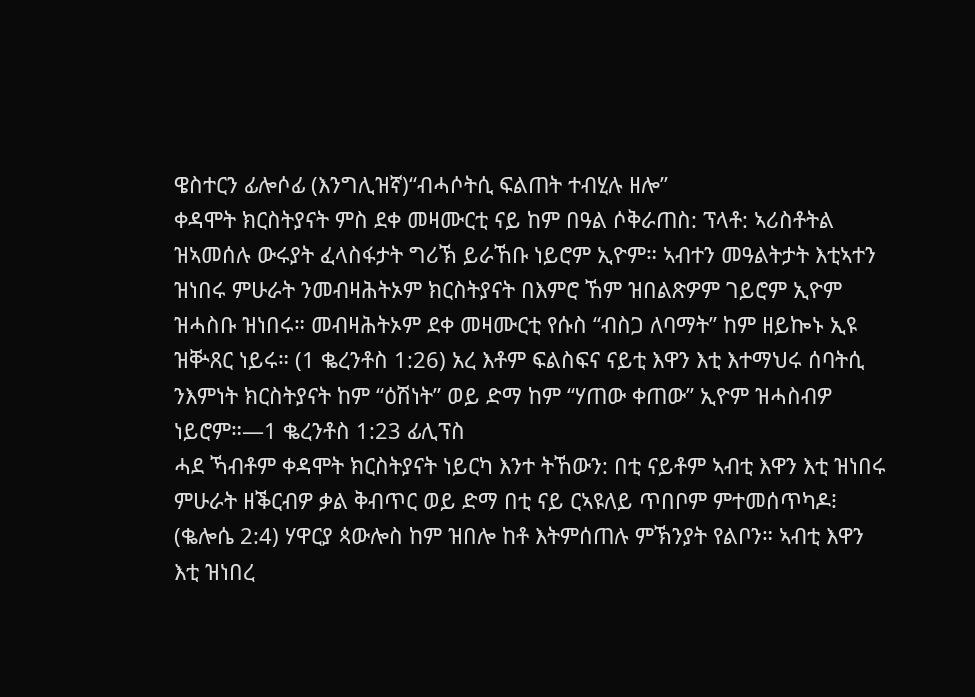ዌስተርን ፊሎሶፊ (እንግሊዝኛ)“ብሓሶትሲ ፍልጠት ተብሂሉ ዘሎ”
ቀዳሞት ክርስትያናት ምስ ደቀ መዛሙርቲ ናይ ከም በዓል ሶቅራጠስ: ፕላቶ: ኣሪስቶትል ዝኣመሰሉ ውሩያት ፈላስፋታት ግሪኽ ይራኸቡ ነይሮም ኢዮም። ኣብተን መዓልትታት እቲኣተን ዝነበሩ ምሁራት ንመብዛሕትኦም ክርስትያናት በእምሮ ኸም ዝበልጽዎም ገይሮም ኢዮም ዝሓስቡ ዝነበሩ። መብዛሕትኦም ደቀ መዛሙርቲ የሱስ “ብስጋ ለባማት” ከም ዘይኰኑ ኢዩ ዝቝጸር ነይሩ። (1 ቈረንቶስ 1:26) አረ እቶም ፍልስፍና ናይቲ እዋን እቲ እተማህሩ ሰባትሲ ንእምነት ክርስትያናት ከም “ዕሽነት” ወይ ድማ ከም “ሃጠው ቀጠው” ኢዮም ዝሓስብዎ ነይሮም።—1 ቈረንቶስ 1:23 ፊሊፕስ
ሓደ ኻብቶም ቀዳሞት ክርስትያናት ነይርካ እንተ ትኸውን: በቲ ናይቶም ኣብቲ እዋን እቲ ዝነበሩ ምሁራት ዘቕርብዎ ቃል ቅብጥር ወይ ድማ በቲ ናይ ርኣዩለይ ጥበቦም ምተመሰጥካዶ፧ (ቈሎሴ 2:4) ሃዋርያ ጳውሎስ ከም ዝበሎ ከቶ እትምሰጠሉ ምኽንያት የልቦን። ኣብቲ እዋን እቲ ዝነበረ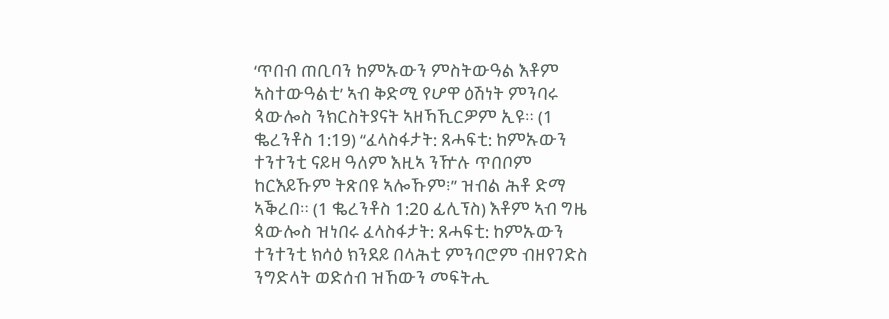‘ጥበብ ጠቢባን ከምኡውን ምስትውዓል እቶም ኣስተውዓልቲ’ ኣብ ቅድሚ የሆዋ ዕሽነት ምንባሩ ጳውሎስ ንክርስትያናት ኣዘኻኺርዎም ኢዩ። (1 ቈረንቶስ 1:19) “ፈላስፋታት: ጸሓፍቲ: ከምኡውን ተንተንቲ ናይዛ ዓለም እዚኣ ንዅሉ ጥበቦም ከርእይኹም ትጽበዩ ኣሎኹም፧” ዝብል ሕቶ ድማ ኣቕረበ። (1 ቈረንቶስ 1:20 ፊሊፕስ) እቶም ኣብ ግዜ ጳውሎስ ዝነበሩ ፈላስፋታት: ጸሓፍቲ: ከምኡውን ተንተንቲ ክሳዕ ክንደይ በላሕቲ ምንባሮም ብዘየገድስ ንግድላት ወድሰብ ዝኸውን መፍትሒ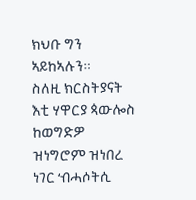ክህቡ ግን ኣይከኣሉን።
ስለዚ ክርስትያናት እቲ ሃዋርያ ጳውሎስ ከወግድዎ ዝነግሮም ዝነበረ ነገር ‘ብሓሶትሲ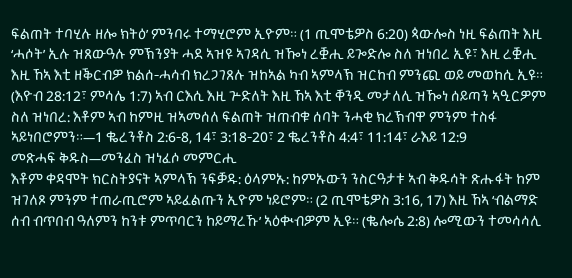ፍልጠት ተባሂሉ ዘሎ ክትዕ’ ምንባሩ ተማሂሮም ኢዮም። (1 ጢሞቴዎስ 6:20) ጳውሎስ ነዚ ፍልጠት እዚ ‘ሓሶት’ ኢሉ ዝጸውዓሉ ምኽንያት ሓደ ኣዝዩ ኣገዳሲ ዝዀነ ረቛሒ ይጐድሎ ስለ ዝነበረ ኢዩ፣ እዚ ረቛሒ እዚ ኸኣ እቲ ዘቕርብዎ ክልሰ-ሓሳብ ክረጋገጸሉ ዝከኣል ካብ ኣምላኽ ዝርከብ ምንጪ ወይ መወከሲ ኢዩ። (እዮብ 28:12፣ ምሳሌ 1:7) ኣብ ርእሲ እዚ ጕድለት እዚ ኸኣ እቲ ቐንዲ መታለሊ ዝዀነ ሰይጣን ኣዒርዎም ስለ ዝነበረ: እቶም ኣብ ከምዚ ዝኣመሰለ ፍልጠት ዝጠብቁ ሰባት ንሓቂ ክረኽብዋ ምንም ተስፋ ኣይነበሮምን።—1 ቈረንቶስ 2:6-8, 14፣ 3:18-20፣ 2 ቈረንቶስ 4:4፣ 11:14፣ ራእይ 12:9
መጽሓፍ ቅዱስ—መንፈስ ዝነፈሶ መምርሒ
እቶም ቀዳሞት ክርስትያናት ኣምላኽ ንፍቓዱ: ዕላምኡ: ከምኡውን ንስርዓታቱ ኣብ ቅዱሳት ጽሑፋት ከም ዝገለጾ ምንም ተጠራጢሮም ኣይፈልጡን ኢዮም ነይሮም። (2 ጢሞቴዎስ 3:16, 17) እዚ ኸኣ ‘ብልማድ ሰብ ብጥበብ ዓለምን ከንቱ ምጥባርን ከይማረኹ’ ኣዕቊብዎም ኢዩ። (ቈሎሴ 2:8) ሎሚውን ተመሳሳሊ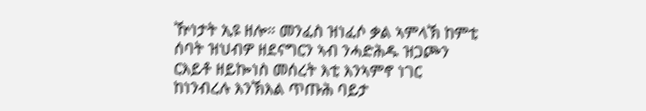ዅነታት ኢዩ ዘሎ። መንፈስ ዝነፈሶ ቃል ኣምላኽ ከምቲ ሰባት ዝህብዎ ዘደናግርን ኣብ ንሓድሕዱ ዝጋጮን ርእይቶ ዘይኰነስ መሰረት እቲ እንኣምኖ ነገር ከነንብረሉ እንኽእል ጥጡሕ ባይታ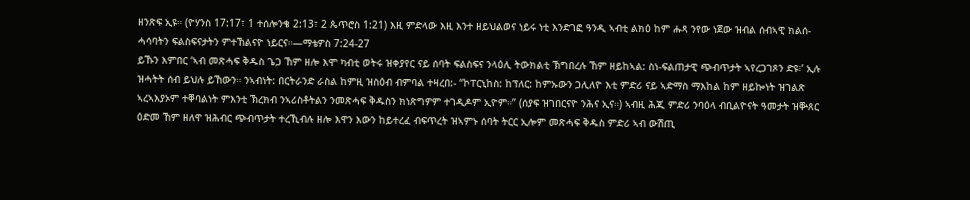ዘንጽፍ ኢዩ። (ዮሃንስ 17:17፣ 1 ተሰሎንቄ 2:13፣ 2 ጴጥሮስ 1:21) እዚ ምድላው እዚ እንተ ዘይህልወና ነይሩ ነቲ እንድገፎ ዓንዲ ኣብቲ ልክዕ ከም ሑጻ ንየው ነጀው ዝብል ሰብኣዊ ክልሰ-ሓሳባትን ፍልስፍናታትን ምተኸልናዮ ነይርና።—ማቴዎስ 7:24-27
ይኹን እምበር ‘ኣብ መጽሓፍ ቅዱስ ጌጋ ኸም ዘሎ እሞ ካብቲ ወትሩ ዝቀያየር ናይ ሰባት ፍልስፍና ንላዕሊ ትውክልቲ ኽግበረሉ ኸም ዘይከኣል: ስነ-ፍልጠታዊ ጭብጥታት ኣየረጋገጾን ድዩ፧’ ኢሉ ዝሓትት ሰብ ይህሉ ይኸውን። ንኣብነት: በርትራንድ ራስል ከምዚ ዝስዕብ ብምባል ተዛረበ:- “ኮፐርኒከስ: ከፕለር: ከምኡውን ጋሊለዮ እቲ ምድሪ ናይ ኣድማስ ማእከል ከም ዘይኰነት ዝገልጽ ኣረኣእያኦም ተቐባልነት ምእንቲ ኽረክብ ንኣሪስቶትልን ንመጽሓፍ ቅዱስን ክነጽግዎም ተገዲዶም ኢዮም።” (ሰያፍ ዝገበርናዮ ንሕና ኢና።) ኣብዚ ሕጂ ምድሪ ንባዕላ ብቢልዮናት ዓመታት ዝቝጸር ዕድመ ኸም ዘለዋ ዝሕብር ጭብጥታት ተረኺብሉ ዘሎ እዋን እውን ከይተረፈ ብፍጥረት ዝኣምኑ ሰባት ትርር ኢሎም መጽሓፍ ቅዱስ ምድሪ ኣብ ውሽጢ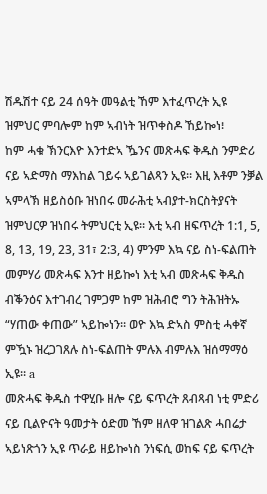ሽዱሽተ ናይ 24 ሰዓት መዓልቲ ኸም እተፈጥረት ኢዩ ዝምህር ምባሎም ከም ኣብነት ዝጥቀስዶ ኸይኰነ፧
ከም ሓቁ ኽንርእዮ እንተድኣ ዄንና መጽሓፍ ቅዱስ ንምድሪ ናይ ኣድማስ ማእከል ገይሩ ኣይገልጻን ኢዩ። እዚ እቶም ንቓል ኣምላኽ ዘይስዕቡ ዝነበሩ መራሕቲ ኣብያተ-ክርስትያናት ዝምህርዎ ዝነበሩ ትምህርቲ ኢዩ። እቲ ኣብ ዘፍጥረት 1:1, 5, 8, 13, 19, 23, 31፣ 2:3, 4) ምንም እኳ ናይ ስነ-ፍልጠት መምሃሪ መጽሓፍ እንተ ዘይኰነ እቲ ኣብ መጽሓፍ ቅዱስ ብቕንዕና እተገብረ ገምጋም ከም ዝሕብሮ ግን ትሕዝትኡ “ሃጠው ቀጠው” ኣይኰነን። ወዮ እኳ ድኣስ ምስቲ ሓቀኛ ምዃኑ ዝረጋገጸሉ ስነ-ፍልጠት ምሉእ ብምሉእ ዝሰማማዕ ኢዩ። a
መጽሓፍ ቅዱስ ተዋሂቡ ዘሎ ናይ ፍጥረት ጸብጻብ ነቲ ምድሪ ናይ ቢልዮናት ዓመታት ዕድመ ኸም ዘለዋ ዝገልጽ ሓበሬታ ኣይነጽጎን ኢዩ ጥራይ ዘይኰነስ ንነፍሲ ወከፍ ናይ ፍጥረት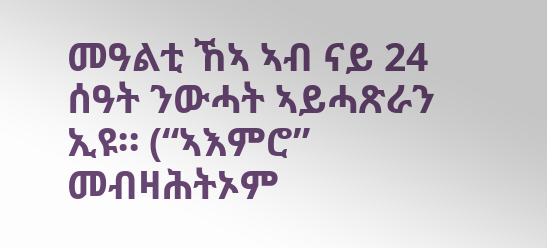መዓልቲ ኸኣ ኣብ ናይ 24 ሰዓት ንውሓት ኣይሓጽራን ኢዩ። (“ኣእምሮ”
መብዛሕትኦም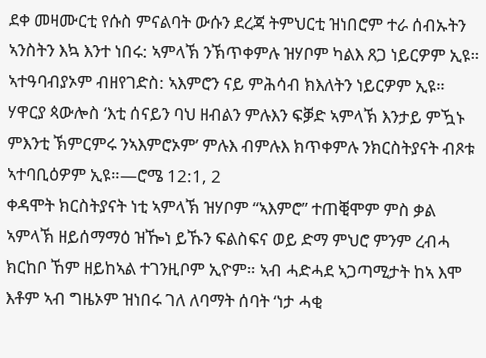ደቀ መዛሙርቲ የሱስ ምናልባት ውሱን ደረጃ ትምህርቲ ዝነበሮም ተራ ሰብኡትን ኣንስትን እኳ እንተ ነበሩ: ኣምላኽ ንኽጥቀምሉ ዝሃቦም ካልእ ጸጋ ነይርዎም ኢዩ። ኣተዓባብያኦም ብዘየገድስ: ኣእምሮን ናይ ምሕሳብ ክእለትን ነይርዎም ኢዩ። ሃዋርያ ጳውሎስ ‘እቲ ሰናይን ባህ ዘብልን ምሉእን ፍቓድ ኣምላኽ እንታይ ምዃኑ ምእንቲ ኽምርምሩ ንኣእምሮኦም’ ምሉእ ብምሉእ ክጥቀምሉ ንክርስትያናት ብጾቱ ኣተባቢዕዎም ኢዩ።—ሮሜ 12:1, 2
ቀዳሞት ክርስትያናት ነቲ ኣምላኽ ዝሃቦም “ኣእምሮ” ተጠቒሞም ምስ ቃል ኣምላኽ ዘይሰማማዕ ዝዀነ ይኹን ፍልስፍና ወይ ድማ ምህሮ ምንም ረብሓ ክርከቦ ኸም ዘይከኣል ተገንዚቦም ኢዮም። ኣብ ሓድሓደ ኣጋጣሚታት ከኣ እሞ እቶም ኣብ ግዜኦም ዝነበሩ ገለ ለባማት ሰባት ‘ነታ ሓቂ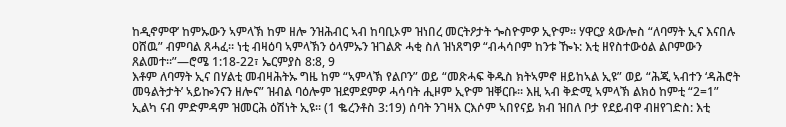ከዲኖምዋ’ ከምኡውን ኣምላኽ ከም ዘሎ ንዝሕብር ኣብ ከባቢኦም ዝነበረ መርትዖታት ጐስዮምዎ ኢዮም። ሃዋርያ ጳውሎስ “ለባማት ኢና እናበሉ ዐሸዉ” ብምባል ጸሓፈ። ነቲ ብዛዕባ ኣምላኽን ዕላምኡን ዝገልጽ ሓቂ ስለ ዝነጸግዎ “ብሓሳቦም ከንቱ ዀኑ: እቲ ዘየስተውዕል ልቦምውን ጸልመተ።”—ሮሜ 1:18-22፣ ኤርምያስ 8:8, 9
እቶም ለባማት ኢና በሃልቲ መብዛሕትኡ ግዜ ከም “ኣምላኽ የልቦን” ወይ “መጽሓፍ ቅዱስ ክትኣምኖ ዘይከኣል ኢዩ” ወይ “ሕጂ ኣብተን ‘ዳሕሮት መዓልትታት’ ኣይኰንናን ዘሎና” ዝብል ባዕሎም ዝደምደምዎ ሓሳባት ሒዞም ኢዮም ዝቐርቡ። እዚ ኣብ ቅድሚ ኣምላኽ ልክዕ ከምቲ “2=1” ኢልካ ናብ ምድምዳም ዝመርሕ ዕሽነት ኢዩ። (1 ቈረንቶስ 3:19) ሰባት ንገዛእ ርእሶም ኣበየናይ ክብ ዝበለ ቦታ የደይብዋ ብዘየገድስ: እቲ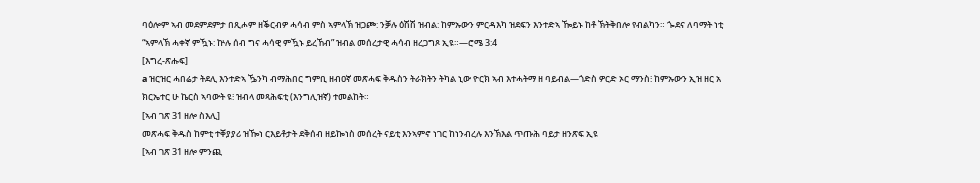ባዕሎም ኣብ መደምደምታ በጺሖም ዘቕርብዎ ሓሳብ ምስ ኣምላኽ ዝጋጮ: ንቓሉ ዕሽሽ ዝብል: ከምኡውን ምርዳእካ ዝደፍን እንተድኣ ዀይኑ ከቶ ኽትቅበሎ የብልካን። ጐደና ለባማት ነቲ “ኣምላኽ ሓቀኛ ምዃኑ: ኵሉ ሰብ ግና ሓሳዊ ምዃኑ ይረኸብ” ዝብል መሰረታዊ ሓሳብ ዘረጋግጾ ኢዩ።—ሮሜ 3:4
[እግረ-ጽሑፍ]
a ዝርዝር ሓበሬታ ትደሊ እንተድኣ ዄንካ ብማሕበር ግምቢ ዘብዐኛ መጽሓፍ ቅዱስን ትራክትን ትካል ኒው ዮርክ ኣብ እተሓትማ ዘ ባይብል—ጎድስ ዎርድ ኦር ማንስ፧ ከምኡውን ኢዝ ዘር አ ክርኤተር ሁ ኬርስ ኣባውት ዩ፧ ዝብላ መጻሕፍቲ (እንግሊዝኛ) ተመልከት።
[ኣብ ገጽ 31 ዘሎ ስእሊ]
መጽሓፍ ቅዱስ ከምቲ ተቐያያሪ ዝዀነ ርእይቶታት ደቅሰብ ዘይኰነስ መሰረት ናይቲ እንኣምኖ ነገር ከነንብረሉ እንኽእል ጥጡሕ ባይታ ዘንጽፍ ኢዩ
[ኣብ ገጽ 31 ዘሎ ምንጪ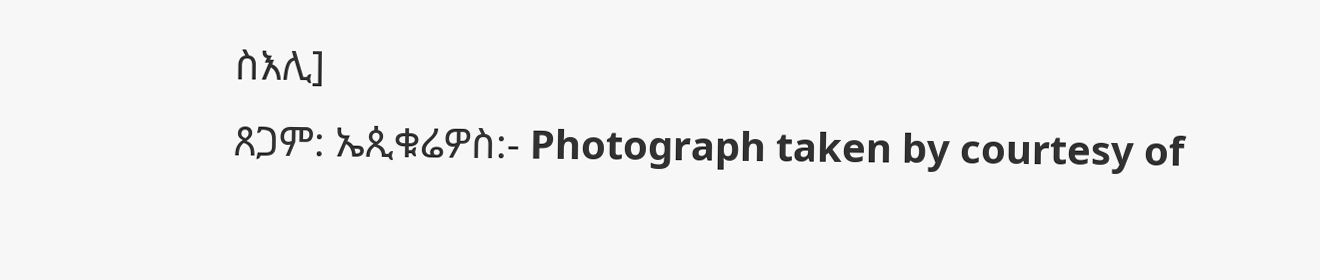ስእሊ]
ጸጋም: ኤጲቁሬዎስ:- Photograph taken by courtesy of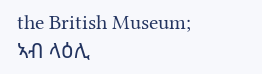the British Museum; ኣብ ላዕሊ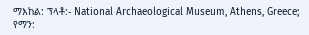ማእከል: ፕላቶ:- National Archaeological Museum, Athens, Greece; የማን: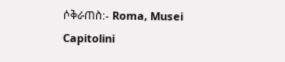ሶቅራጠስ:- Roma, Musei Capitolini